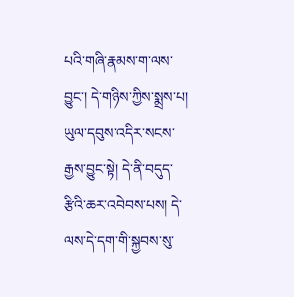པའི་གཞི་རྣམས་ག་ལས་བྱུང་། དེ་གཉིས་ཀྱིས་སྨྲས་པ། ཡུལ་དབུས་འདིར་སངས་རྒྱས་བྱུང་སྟེ། དེ་ནི་བདུད་རྩིའི་ཆར་འབེབས་པས། དེ་ལས་དེ་དག་གི་སྐྱབས་སུ་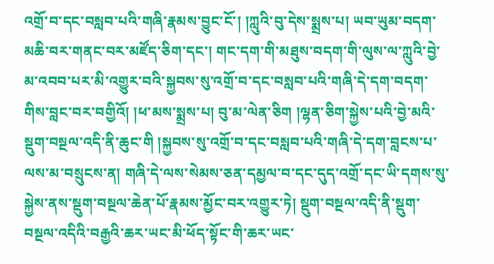འགྲོ་བ་དང་བསླབ་པའི་གཞི་རྣམས་བྱུང་ངོ་། །ཀླུའི་བུ་དེས་སྨྲས་པ། ཡབ་ཡུམ་བདག་མཆི་བར་གནང་བར་མཛོད་ཅིག་དང་། གང་དག་གི་མཐུས་བདག་གི་ལུས་ལ་ཀླུའི་བྱེ་མ་འབབ་པར་མི་འགྱུར་བའི་སྐྱབས་སུ་འགྲོ་བ་དང་བསླབ་པའི་གཞི་དེ་དག་བདག་གིས་བླང་བར་བགྱིའོ། །ཕ་མས་སྨྲས་པ། བུ་མ་ལེན་ཅིག །ལྷན་ཅིག་སྐྱེས་པའི་བྱེ་མའི་སྡུག་བསྔལ་འདི་ནི་ཆུང་གི །སྐྱབས་སུ་འགྲོ་བ་དང་བསླབ་པའི་གཞི་དེ་དག་བླངས་པ་ལས་མ་བསྲུངས་ན། གཞི་དེ་ལས་སེམས་ཅན་དམྱལ་བ་དང་དུད་འགྲོ་དང་ཡི་དགས་སུ་སྐྱེས་ནས་སྡུག་བསྔལ་ཆེན་པོ་རྣམས་མྱོང་བར་འགྱུར་ཏེ། སྡུག་བསྔལ་འདི་ནི་སྡུག་བསྔལ་འདིའི་བརྒྱའི་ཆར་ཡང་མི་ཕོད་སྟོང་གི་ཆར་ཡང་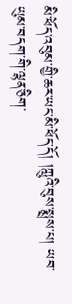མི་ཕོད་འབུམ་གྱི་ཆར་ཡང་མི་ཕོད་དོ། །ཀླུའི་བུས་སྨྲས་པ། ཡབ་ཡུམ་བདག་གི་ལྷན་ཅིག་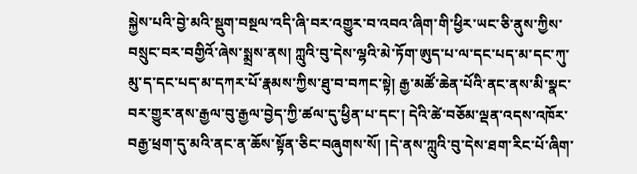སྐྱེས་པའི་བྱེ་མའི་སྡུག་བསྔལ་འདི་ཞི་བར་འགྱུར་བ་འབའ་ཞིག་གི་ཕྱིར་ཡང་ཅི་ནུས་ཀྱིས་བསྲུང་བར་བགྱིའོ་ཞེས་སྨྲས་ནས། ཀླུའི་བུ་དེས་ལྷའི་མེ་ཏོག་ཨུད་པ་ལ་དང་པད་མ་དང་ཀུ་མུ་ད་དང་པད་མ་དཀར་པོ་རྣམས་ཀྱིས་ཐུ་བ་བཀང་སྟེ། རྒྱ་མཚོ་ཆེན་པོའི་ནང་ནས་མི་སྣང་བར་གྱུར་ནས་རྒྱལ་བུ་རྒྱལ་བྱེད་ཀྱི་ཚལ་དུ་ཕྱིན་པ་དང་། དེའི་ཚེ་བཅོམ་ལྡན་འདས་འཁོར་བརྒྱ་ཕྲག་དུ་མའི་ནང་ན་ཆོས་སྟོན་ཅིང་བཞུགས་སོ། །དེ་ནས་ཀླུའི་བུ་དེས་ཐག་རིང་པོ་ཞིག་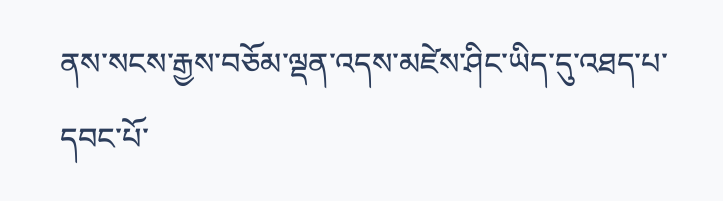ནས་སངས་རྒྱས་བཅོམ་ལྡན་འདས་མཛེས་ཤིང་ཡིད་དུ་འཐད་པ་དབང་པོ་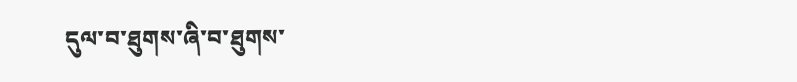དུལ་བ་ཐུགས་ཞི་བ་ཐུགས་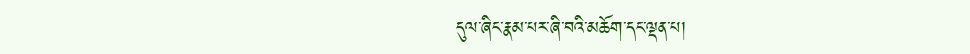དུལ་ཞིང་རྣམ་པར་ཞི་བའི་མཆོག་དང་ལྡན་པ།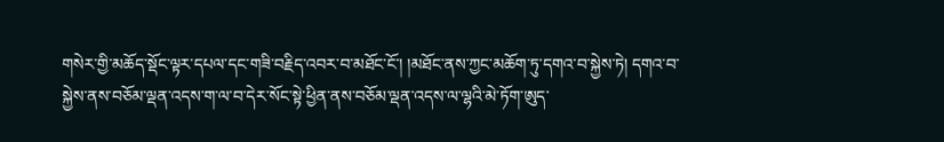གསེར་གྱི་མཆོད་སྡོང་ལྟར་དཔལ་དང་གཟི་བརྗིད་འབར་བ་མཐོང་ངོ་། །མཐོང་ནས་ཀྱང་མཆོག་ཏུ་དགའ་བ་སྐྱེས་ཏེ། དགའ་བ་སྐྱེས་ནས་བཅོམ་ལྡན་འདས་ག་ལ་བ་དེར་སོང་སྟེ་ཕྱིན་ནས་བཅོམ་ལྡན་འདས་ལ་ལྷའི་མེ་ཏོག་ཨུད་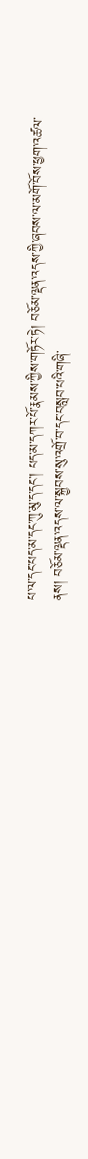པ་ལ་དང་པད་མ་དང་ཀུ་མུ་ད་དང་། པད་མ་དཀར་པོ་རྣམས་ཀྱིས་གཏོར་ཏེ། བཅོམ་ལྡན་འདས་ཀྱི་ཞབས་ལ་མགོ་བོས་ཕྱག་འཚལ་ནས། བཅོམ་ལྡན་འདས་ལ་སྐྱབས་སུ་འགྲོ་བ་དང་བསླབ་པའི་གཞི་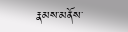རྣམས་མནོས་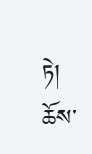ཏེ། ཆོས་